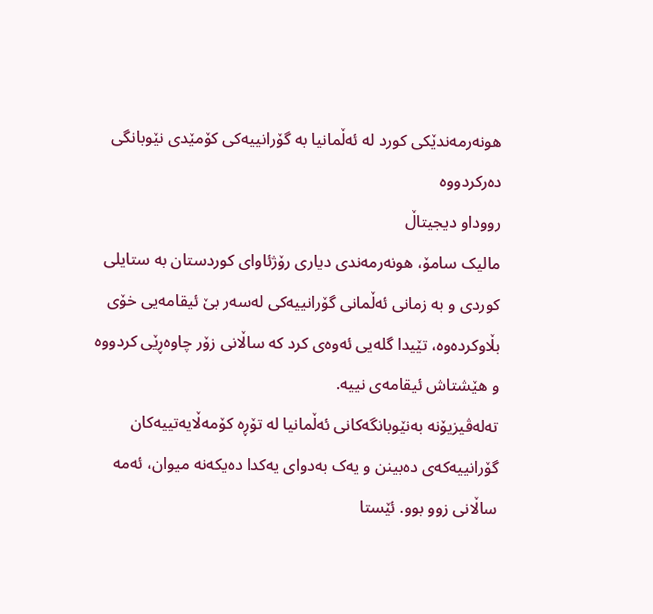هونەرمەندێکی کورد لە ئەڵمانیا بە گۆرانییەکی کۆمێدی نێوبانگی دەرکردووە
رووداو دیجیتاڵ
مالیک سامۆ، هونەرمەندی دیاری رۆژئاوای کوردستان بە ستایلی کوردی و بە زمانی ئەڵمانی گۆرانییەکی لەسەر بێ ئیقامەیی خۆی بڵاوکردەوە، تێیدا گلەیی ئەوەی کرد کە ساڵانی زۆر چاوەڕێی کردووە و هێشتاش ئیقامەی نییە.
تەلەڤیزیۆنە بەنێوبانگەکانی ئەڵمانیا لە تۆڕە کۆمەڵایەتییەکان گۆرانییەکەی دەبینن و یەک بەدوای یەکدا دەیکەنە میوان، ئەمە ساڵانی زوو بوو. ئێستا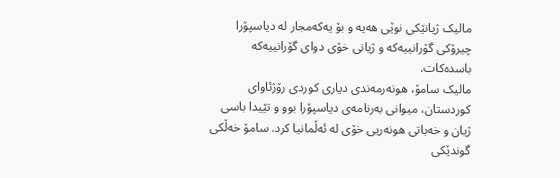مالیک ژیانێکی نوێی هەیە و بۆ یەکەمجار لە دیاسپۆرا چیرۆکی گۆرانییەکە و ژیانی خۆی دوای گۆرانییەکە باسدەکات.
مالیک سامۆ، هونەرمەندی دیاری کوردی رۆژئاوای کوردستان، میوانی بەرنامەی دیاسپۆرا بوو و تێیدا باسی ژیان و خەباتی هونەریی خۆی لە ئەڵمانیا کرد. سامۆ خەڵکی گوندێکی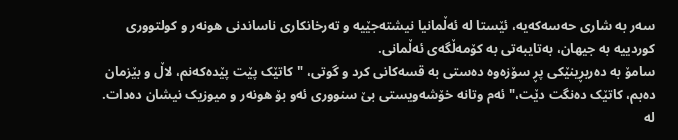سەر بە شاری حەسەکەیە، ئێستا لە ئەڵمانیا نیشتەجێیە و تەرخانکاری ناساندنی هونەر و کولتووری کوردییە بە جیهان، بەتایبەتی بە کۆمەڵگەی ئەڵمانی.
سامۆ بە دەربڕینێکی پڕ سۆزەوە دەستی بە قسەکانی کرد و گوتی، "کاتێک پێت پێدەکەنم، لاڵ و بێزمان دەبم، کاتێک دەنگت دێت،" ئەم وتانە خۆشەویستی بێ سنووری ئەو بۆ هونەر و میوزیک نیشان دەدات. لە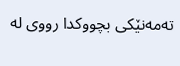تەمەنێکی بچووکدا رووی لە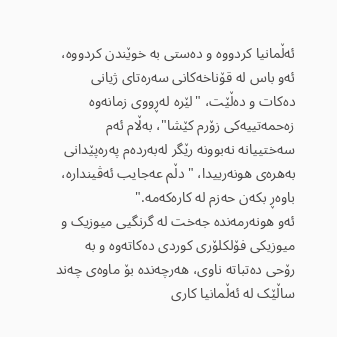ئەڵمانیا کردووە و دەستی بە خوێندن کردووە، ئەو باس لە قۆناخەکانی سەرەتای ژیانی دەکات و دەڵێت، "لێرە لەڕووی زمانەوە زەحمەتییەکی زۆرم کێشا"، بەڵام ئەم سەختییانە نەبوونە رێگر لەبەردەم پەرەپێدانی بەهرەی هونەرییدا، "دڵم عەجایب ئەڤیندارە، باوەڕ بکەن حەزم لە کارەکەمە."
ئەو هونەرمەندە جەخت لە گرنگیی میوزیک و میوزیکی فۆلکلۆری کوردی دەکاتەوە و بە رۆحی دەتباتە ناوی، هەرچەندە بۆ ماوەی چەند ساڵێک لە ئەڵمانیا کاری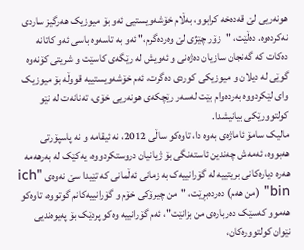هونەریی لێ قەدەخە کرابوو، بەڵام خۆشەویستیی ئەو بۆ میوزیک هەرگیز ساردی نەکردەوە. دەڵێت، "زۆر چێژی لێ وەردەگرم،" ئەو بە تاسەوە باسی ئەو کاتانە دەکات کە گەنجان سازیان دەژەنی و ئەویش لە رێگەی کاسێت و شریتی کۆنەوە گوێی لە دیلان و میوزیکی کوردی دەگرت، ئەم خۆشەویستییە قووڵە بۆ میوزیک وای لێکردووە بەردەوام بێت لەسەر رێچکەی هونەریی خۆی، تەنانەت لە نێو کولتوورێکی بیانیشدا.
مالیک سامۆ ئاماژەی بەوە دا، تاوەکو ساڵی 2012، نە ئیقامە و نە پاسپۆرتی هەبووە، ئەمەش چەندین ئاستەنگی بۆ ژیانیان دروستکردووە، یەکێک لە بەرهەمە هەرە دیارەکانی بریتییە لە گۆرانییەک بە زمانی ئەڵمانی کە تێیدا سێ نەوەی "ich bin" (من هەم) دەردەبڕێت، "من چیرۆکی خۆم و گۆرانییەکانم گوتووە، تاوەکو هەموو کەسێک دەربارەی من بزانێت"، ئەم گۆرانییە وەکو پردێک بۆ پەیوەندیی نێوان کولتوورەکان،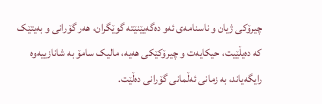چیرۆکی ژیان و ناسنامەی ئەو دەگەیێنێتە گوێگران، هەر گۆرانی و بەیتێک کە دەیڵێیت، حیکایەت و چیرۆکێکی هەیە، مالیک سامۆ بە شانازییەوە رایگەیاند، بە زمانی ئەڵمانی گۆرانی دەڵێت.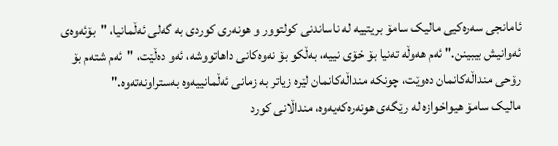ئامانجی سەرەکیی مالیک سامۆ بریتییە لە ناساندنی کولتوور و هونەری کوردی بە گەلی ئەڵمانیا، "بۆئەوەی ئەوانیش بیبینن." ئەم هەوڵە تەنیا بۆ خۆی نییە، بەڵکو بۆ نەوەکانی داهاتووشە، ئەو دەڵێت، "ئەم شتەم بۆ رۆحی منداڵەکانمان دەوێت، چونکە منداڵەکانمان لێرە زیاتر بە زمانی ئەڵمانییەوە بەستراونەتەوە."
مالیک سامۆ هیواخوازە لە رێگەی هونەرەکەیەوە، منداڵانی کورد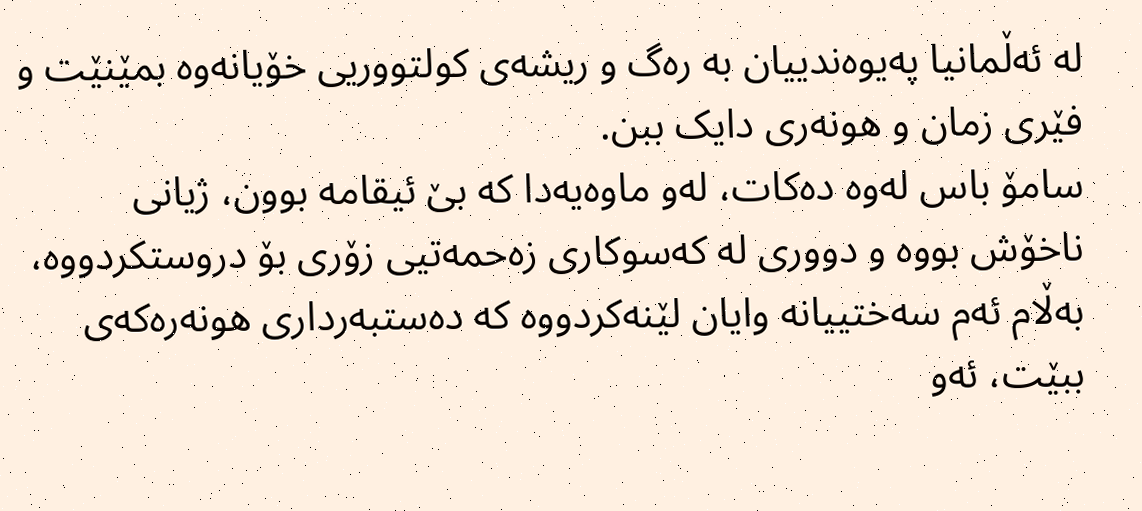لە ئەڵمانیا پەیوەندییان بە رەگ و ریشەی کولتووریی خۆیانەوە بمێنێت و فێری زمان و هونەری دایک ببن.
سامۆ باس لەوە دەکات، لەو ماوەیەدا کە بێ ئیقامە بوون، ژیانی ناخۆش بووە و دووری لە کەسوکاری زەحمەتیی زۆری بۆ دروستکردووە، بەڵام ئەم سەختییانە وایان لێنەکردووە کە دەستبەرداری هونەرەکەی ببێت، ئەو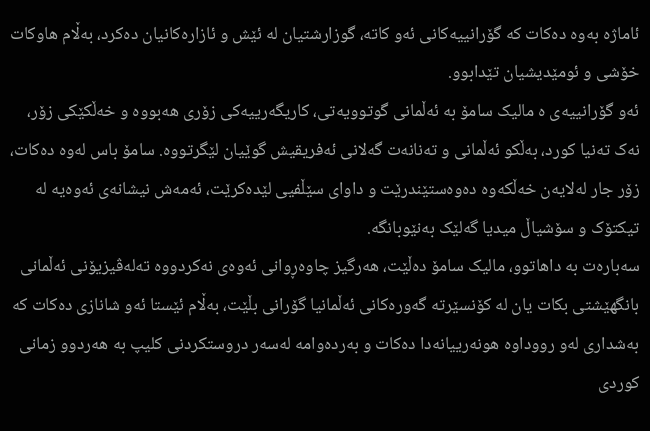ئاماژە بەوە دەکات کە گۆرانییەکانی ئەو کاتە، گوزارشتیان لە ئێش و ئازارەکانیان دەکرد، بەڵام هاوکات خۆشی و ئومێدیشیان تێدابوو.
ئەو گۆرانییەی ە مالیک سامۆ بە ئەڵمانی گوتوویەتی، کاریگەرییەکی زۆری هەبووە و خەڵکێکی زۆر، نەک تەنیا کورد، بەڵکو ئەڵمانی و تەنانەت گەلانی ئەفریقیش گوێیان لێگرتووە. سامۆ باس لەوە دەکات، زۆر جار لەلایەن خەڵکەوە دەوەستێندرێت و داوای سێڵفیی لێدەکرێت، ئەمەش نیشانەی ئەوەیە لە تیکتۆک و سۆشیاڵ میدیا گەلێک بەنێوبانگە.
سەبارەت بە داهاتوو، مالیک سامۆ دەڵێت، هەرگیز چاوەڕوانی ئەوەی نەکردووە تەلەڤیزیۆنی ئەڵمانی بانگهێشتی بکات یان لە کۆنسێرتە گەورەکانی ئەڵمانیا گۆرانی بڵێت، بەڵام ئێستا ئەو شانازی دەکات کە بەشداری لەو رووداوە هونەرییانەدا دەکات و بەردەوامە لەسەر دروستکردنی کلیپ بە هەردوو زمانی کوردی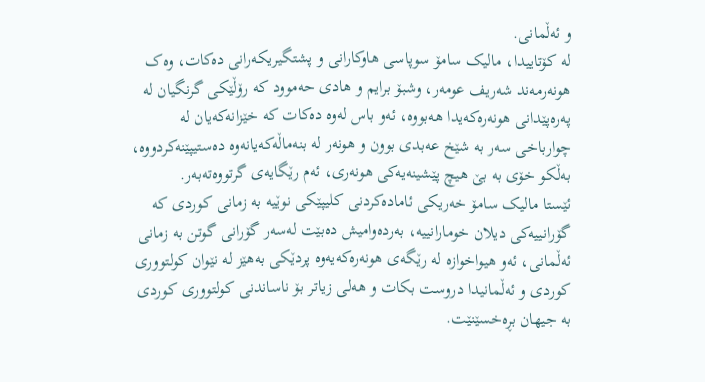و ئەڵمانی.
لە کۆتاییدا، مالیک سامۆ سوپاسی هاوکارانی و پشتگیریکەرانی دەکات، وەک هونەرمەند شەریف عومەر، وشبۆ برایم و هادی حەموود کە رۆڵێکی گرنگیان لە پەرەپێدانی هونەرەکەیدا هەبووە، ئەو باس لەوە دەکات کە خێزانەکەیان لە چوارباخی سەر بە شێخ عەبدی بوون و هونەر لە بنەماڵەکەیانەوە دەستیپێنەکردووە، بەڵکو خۆی بە بێ هیچ پێشینەیەکی هونەری، ئەم رێگایەی گرتووەتەبەر.
ئێستا مالیک سامۆ خەریکی ئامادەکردنی کلیپێکی نوێیە بە زمانی کوردی کە گۆرانییەکی دیلان خومارانییە، بەردەوامیش دەبێت لەسەر گۆرانی گوتن بە زمانی ئەڵمانی، ئەو هیواخوازە لە رێگەی هونەرەکەیەوە پردێکی بەهێز لە نێوان کولتووری کوردی و ئەڵمانیدا دروست بکات و هەلی زیاتر بۆ ناساندنی کولتووری کوردی بە جیهان بڕەخسێنێت.